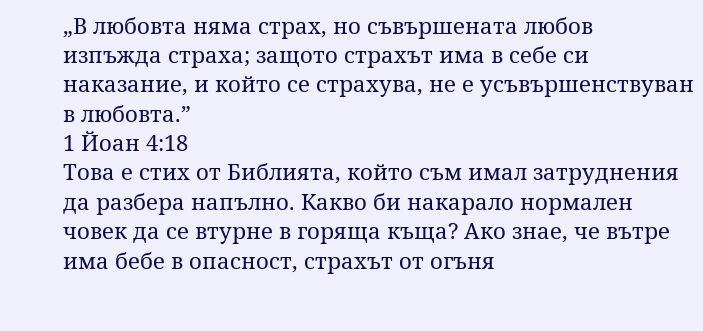„В любовта няма страх, но съвършената любов изпъжда страха; защото страхът има в себе си наказание, и който се страхува, не е усъвършенствуван в любовта.”
1 Йоан 4:18
Това е стих от Библията, който съм имал затруднения да разбера напълно. Какво би накарало нормален човек да се втурне в горяща къща? Ако знае, че вътре има бебе в опасност, страхът от огъня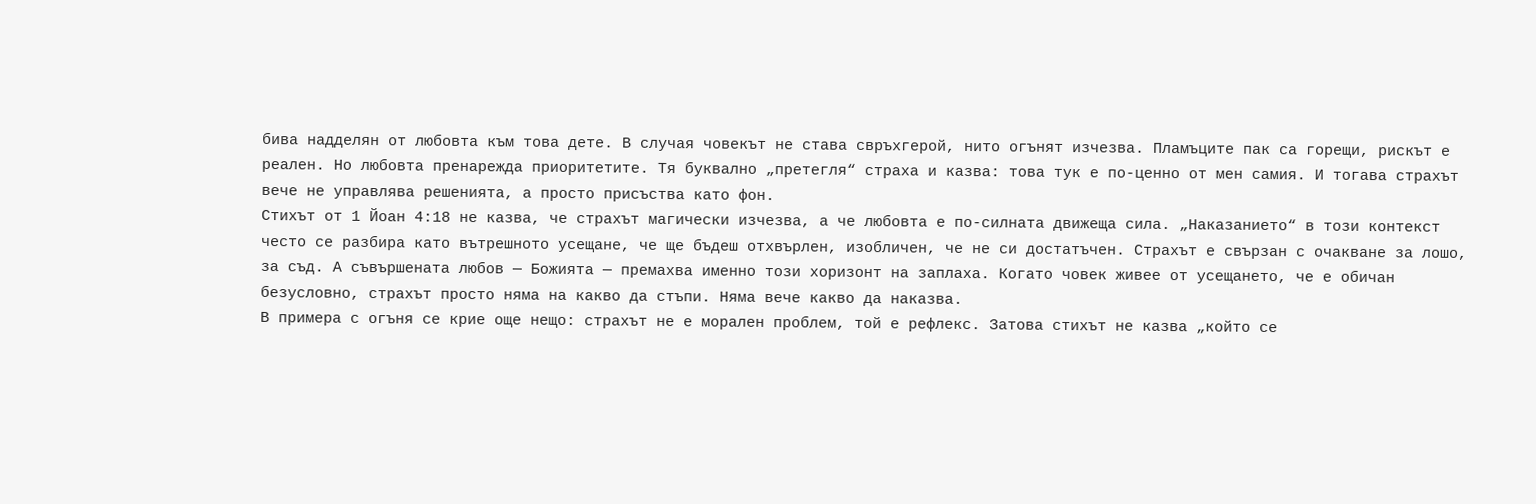бива надделян от любовта към това дете. В случая човекът не става свръхгерой, нито огънят изчезва. Пламъците пак са горещи, рискът е реален. Но любовта пренарежда приоритетите. Тя буквално „претегля“ страха и казва: това тук е по-ценно от мен самия. И тогава страхът вече не управлява решенията, а просто присъства като фон.
Стихът от 1 Йоан 4:18 не казва, че страхът магически изчезва, а че любовта е по-силната движеща сила. „Наказанието“ в този контекст често се разбира като вътрешното усещане, че ще бъдеш отхвърлен, изобличен, че не си достатъчен. Страхът е свързан с очакване за лошо, за съд. А съвършената любов — Божията — премахва именно този хоризонт на заплаха. Когато човек живее от усещането, че е обичан безусловно, страхът просто няма на какво да стъпи. Няма вече какво да наказва.
В примера с огъня се крие още нещо: страхът не е морален проблем, той е рефлекс. Затова стихът не казва „който се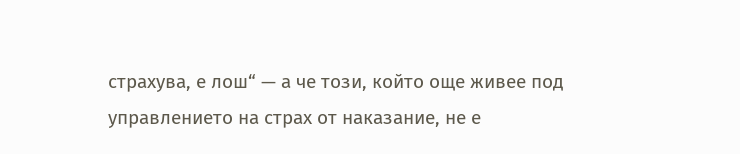страхува, е лош“ — а че този, който още живее под управлението на страх от наказание, не е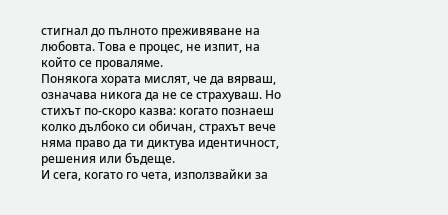стигнал до пълното преживяване на любовта. Това е процес, не изпит, на който се проваляме.
Понякога хората мислят, че да вярваш, означава никога да не се страхуваш. Но стихът по-скоро казва: когато познаеш колко дълбоко си обичан, страхът вече няма право да ти диктува идентичност, решения или бъдеще.
И сега, когато го чета, използвайки за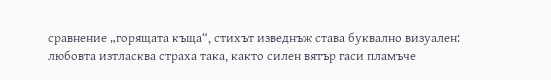сравнение „горящата къща“, стихът изведнъж става буквално визуален: любовта изтласква страха така, както силен вятър гаси пламъче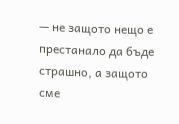— не защото нещо е престанало да бъде страшно, а защото сме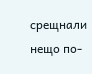срещнали нещо по-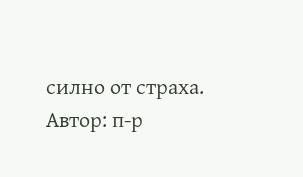силно от страха.
Aвтор: п-р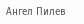Ангел Пилев